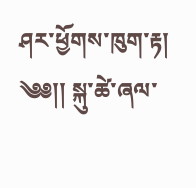ཤར་ཕྱོགས་ཁུག་རྟ།
༄༅།། སྐུ་ཚེ་ཞལ་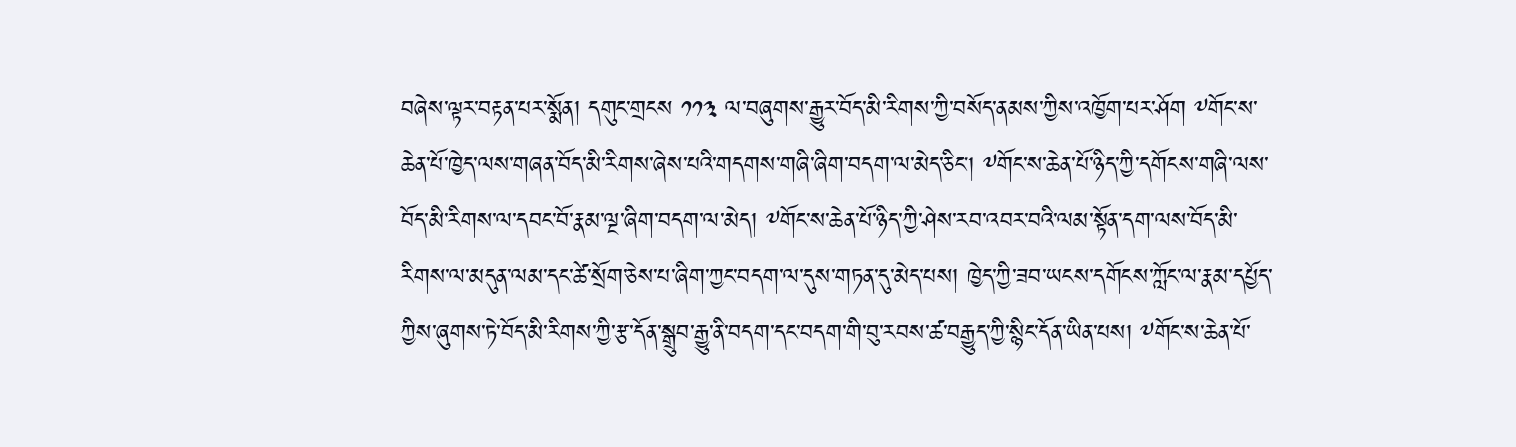བཞེས་ལྟར་བརྟན་པར་སྨོན། དགུང་གྲངས ༡༡༣ ལ་བཞུགས་རྒྱུར་བོད་མི་རིགས་ཀྱི་བསོད་ནམས་ཀྱིས་འཁྱོག་པར་ཤོག ༸གོང་ས་ཆེན་པོ་ཁྱེད་ལས་གཞན་བོད་མི་རིགས་ཞེས་པའི་གདགས་གཞི་ཞིག་བདག་ལ་མེད་ཅིང། ༸གོང་ས་ཆེན་པོ་ཉིད་ཀྱི་དགོངས་གཞི་ལས་བོད་མི་རིགས་ལ་དབང་བོ་རྣམ་ལྔ་ཞིག་བདག་ལ་མེད། ༸གོང་ས་ཆེན་པོ་ཉིད་ཀྱི་ཤེས་རབ་འབར་བའི་ལམ་སྟོན་དག་ལས་བོད་མི་རིགས་ལ་མདུན་ལམ་དང་ཚེ་སྲོག་ཅེས་པ་ཞིག་ཀྱང་བདག་ལ་དུས་གཏན་དུ་མེད་པས། ཁྱེད་ཀྱི་ཟབ་ཡངས་དགོངས་ཀློང་ལ་རྣམ་དཔྱོད་ཀྱིས་ཞུགས་ཏེ་བོད་མི་རིགས་ཀྱི་རྩ་དོན་སྒྲུབ་རྒྱུ་ནི་བདག་དང་བདག་གི་བུ་རབས་ཚ་བརྒྱུད་ཀྱི་སྙིང་དོན་ཡིན་པས། ༸གོང་ས་ཆེན་པོ་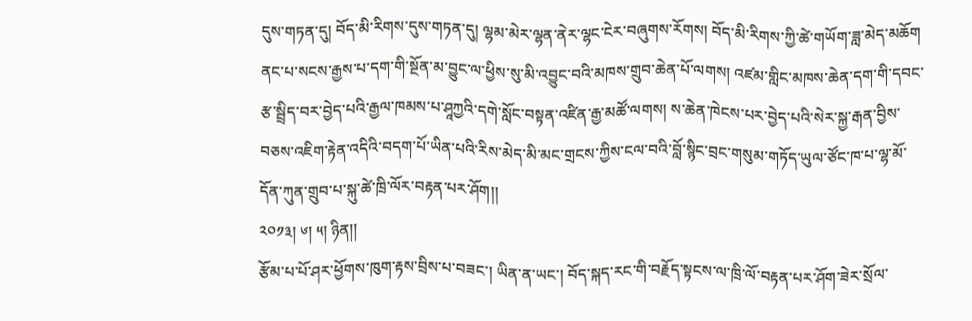དུས་གཏན་དུ། བོད་མི་རིགས་དུས་གཏན་དུ། ལྷམ་མེར་ལྷན་ནེར་ལྷང་ངེར་བཞུགས་རོགས། བོད་མི་རིགས་ཀྱི་ཚེ་གཡོག་ཟླ་མེད་མཆོག ནང་པ་སངས་རྒྱས་པ་དག་གི་སྔོན་མ་བྱུང་ལ་ཕྱིས་སུ་མི་འབྱུང་བའི་མཁས་གྲུབ་ཆེན་པོ་ལགས། འཛམ་གླིང་མཁས་ཆེན་དག་གི་དབང་རྩ་སྦྲིད་བར་བྱེད་པའི་རྒྱལ་ཁམས་པ་ཤཱཀྱའི་དགེ་སློང་བསྟན་འཛིན་རྒྱ་མཚོ་ལགས། ས་ཆེན་ཁེངས་པར་བྱེད་པའི་སེར་སྐྱ་རྒན་བྱིས་བཅས་འཇིག་རྟེན་འདིའི་བདག་པོ་ཡིན་པའི་རིས་མེད་མི་མང་གྲངས་ཀྱིས་ངལ་བའི་བློ་སྙིང་བྲང་གསུམ་གཏོད་ཡུལ་ཙོང་ཁ་པ་ལྷ་མོ་དོན་ཀུན་གྲུབ་པ་སྐུ་ཚེ་ཁྲི་ལོར་བརྟན་པར་ཤོག།།
༢༠༡༣། ༦། ༥། ཉིན།།
རྩོམ་པ་པོ་ཤར་ཕྱོགས་ཁུག་རྟས་བྲིས་པ་བཟང་། ཡིན་ན་ཡང་། བོད་སྐད་རང་གི་བརྗོད་སྟངས་ལ་ཁྲི་ལོ་བརྟན་པར་ཤོག་ཟེར་སྲོལ་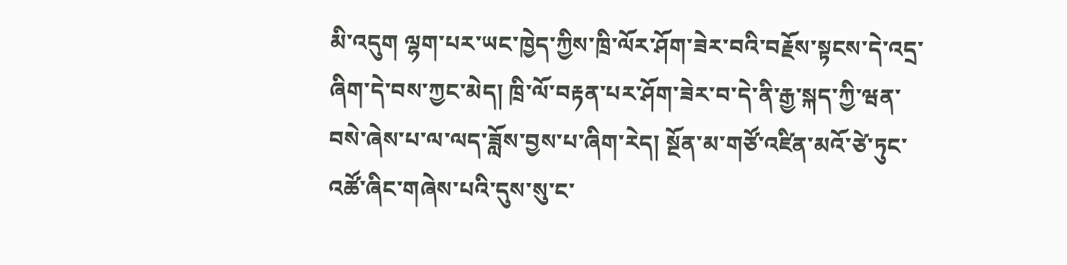མི་འདུག ལྷག་པར་ཡང་ཁྱེད་ཀྱིས་ཁྲི་ལོར་ཤོག་ཟེར་བའི་བརྗོས་སྟངས་དེ་འདྲ་ཞིག་དེ་བས་ཀྱང་མེད། ཁྲི་ལོ་བརྟན་པར་ཤོག་ཟེར་བ་དེ་ནི་རྒྱ་སྐད་ཀྱི་ཝན་བསེ་ཞེས་པ་ལ་ལད་ཟློས་བྱས་པ་ཞིག་རེད། སྔོན་མ་གཙོ་འཛིན་མའོ་ཙེ་ཏུང་འཚོ་ཞིང་གཞེས་པའི་དུས་སུ་ང་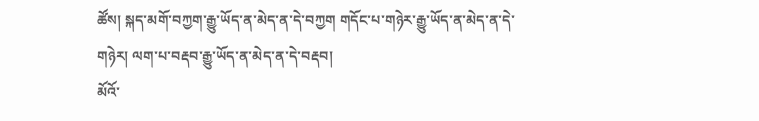ཚོས། སྐད་མགོ་བཀྱག་རྒྱུ་ཡོད་ན་མེད་ན་དེ་བཀྱག གདོང་པ་གཉེར་རྒྱུ་ཡོད་ན་མེད་ན་དེ་གཉེར། ལག་པ་བརྡབ་རྒྱུ་ཡོད་ན་མེད་ན་དེ་བརྡབ།
མོའོ་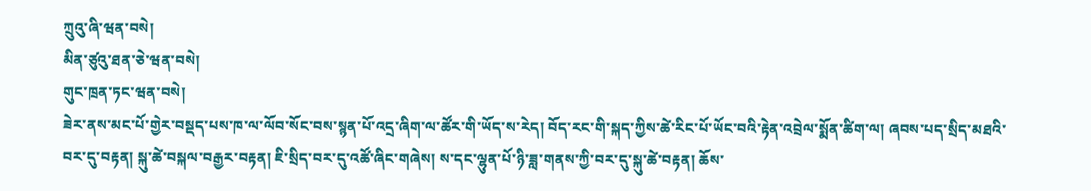ཀྲུའུ་ཞི་ཝན་བསེ།
མིན་ཙུའུ་ཐན་ཅེ་ཝན་བསེ།
གུང་ཁྲན་ཏང་ཝན་བསེ།
ཟེར་ནས་མང་པོ་གྱེར་བསྡད་པས་ཁ་ལ་ལོབ་སོང་བས་སྙན་པོ་འདྲ་ཞིག་ལ་ཚོར་གི་ཡོད་ས་རེད། བོད་རང་གི་སྐད་ཀྱིས་ཚེ་རིང་པོ་ཡོང་བའི་རྟེན་འབྲེལ་སྨོན་ཚིག་ལ། ཞབས་པད་སྲིད་མཐའི་བར་དུ་བརྟན། སྐུ་ཚེ་བསྐལ་བརྒྱར་བརྟན། ཇི་སྲིད་བར་དུ་འཚོ་ཞིང་གཞེས། ས་དང་ལྷུན་པོ་ཉི་ཟླ་གནས་ཀྱི་བར་དུ་སྐུ་ཚེ་བརྟན། ཆོས་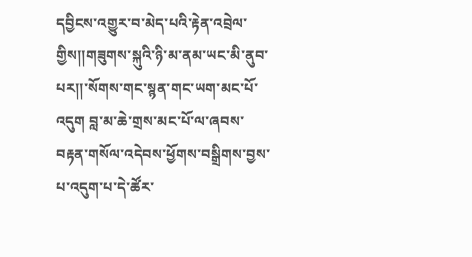དབྱིངས་འགྱུར་བ་མེད་པའི་རྟེན་འབྲེལ་གྱིས།།གཟུགས་སྐུའི་ཉི་མ་ནམ་ཡང་མི་ནུབ་པར།།་སོགས་གང་སྙན་གང་ཡག་མང་པོ་འདུག བླ་མ་ཆེ་གྲས་མང་པོ་ལ་ཞབས་བརྟན་གསོལ་འདེབས་ཕྱོགས་བསྒྲིགས་བྱས་པ་འདུག་པ་དེ་ཚོར་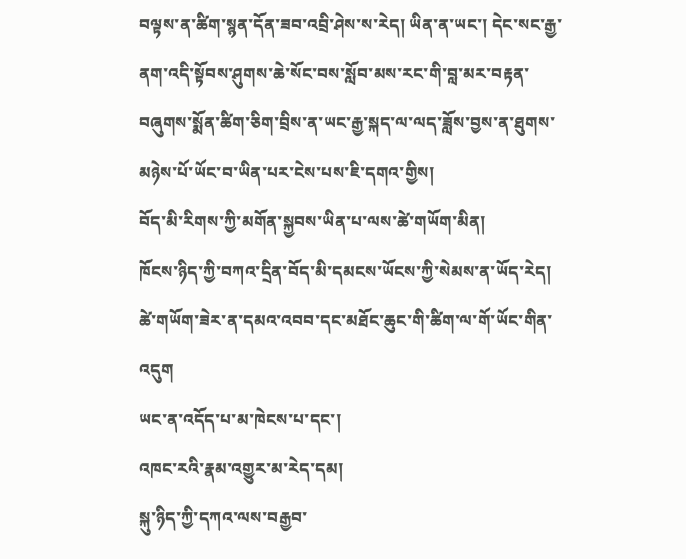བལྟས་ན་ཚིག་སྙན་དོན་ཟབ་འབྲི་ཤེས་ས་རེད། ཡིན་ན་ཡང་། དེང་སང་རྒྱ་ནག་འདི་སྟོབས་ཤུགས་ཆེ་སོང་བས་སློབ་མས་རང་གི་བླ་མར་བརྟན་བཞུགས་སྨོན་ཚིག་ཅིག་བྲིས་ན་ཡང་རྒྱ་སྐད་ལ་ལད་ཟློས་བྱས་ན་ཐུགས་མཉེས་པོ་ཡོང་བ་ཡིན་པར་ངེས་པས་ཇི་དགའ་གྱིས།
བོད་མི་རིགས་ཀྱི་མགོན་སྐྱབས་ཡིན་པ་ལས་ཚེ་གཡོག་མིན།
ཁོངས་ཉིད་ཀྱི་བཀའ་དྲིན་བོད་མི་དམངས་ཡོངས་ཀྱི་སེམས་ན་ཡོད་རེད།
ཚེ་གཡོག་ཟེར་ན་དམའ་འབབ་དང་མཐོང་ཆུང་གི་ཚིག་ལ་གོ་ཡོང་གིན་འདུག
ཡང་ན་འདོད་པ་མ་ཁེངས་པ་དང་།
འཁང་རའི་རྣམ་འགྱུར་མ་རེད་དམ།
སྐུ་ཉིད་ཀྱི་དཀའ་ལས་བརྒྱབ་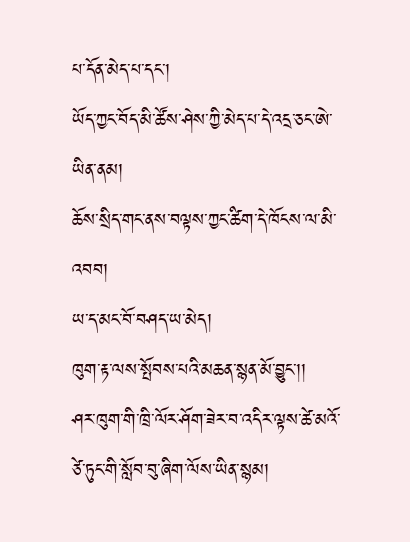པ་དོན་མེད་པ་དང་།
ཡོད་ཀྱང་བོད་མི་ཚོས་ཤེས་ཀྱི་མེད་པ་དེ་འདྲ་ཅང་ཨེ་ཡིན་ནམ།
ཆོས་སྲིད་གང་ནས་བལྟས་ཀྱང་ཚིག་དེ་ཁོངས་ལ་མི་འབབ།
ཡ་ད་མང་བོ་བཤད་ཡ་མེད།
ཁུག་རྟ་ལས་སྤོབས་པའི་མཆན་སྙན་མོ་བྱུང་།།
ཤར་ཁུག་གི་ཁྲི་ལོར་ཤོག་ཟེར་བ་འདིར་ལྟས་ཚེ་མའོ་ཙེ་ཏུང་གི་སློབ་བུ་ཞིག་ལོས་ཡིན་སྙམ།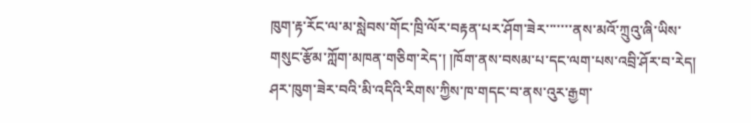ཁུག་རྟ་རོང་ལ་མ་སླེབས་གོང་ཁྲི་ལོར་བརྟན་པར་ཤོག་ཟེར་་་་་་་ནས་མའོ་ཀྲུའུ་ཞི་ཡིས་གསུང་རྩོམ་ཀློག་མཁན་གཅིག་རེད་། །ཁོག་ནས་བསམ་པ་དང་ལག་པས་འབྲི་ཤོར་བ་རེད།
ཤར་ཁུག་ཟེར་བའི་མི་འདིའི་རིགས་ཀྱིས་ཁ་གདང་བ་ནས་འུར་རྒྱག་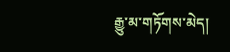རྒྱུ་མ་གཏོགས་མེད།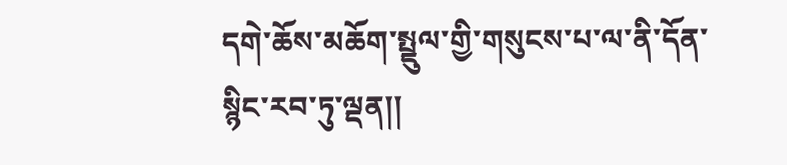དགེ་ཆོས་མཆོག་སྤྡུལ་གྱི་གསུངས་པ་ལ་ནི་དོན་སྙིང་རབ་ཏུ་ལྡན།།